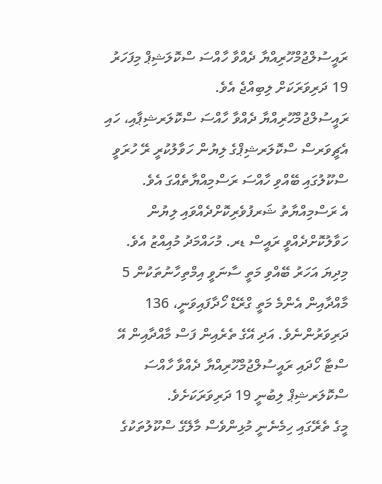ރައީސުލްޖުމްހޫރިއްޔާ ދެއްވާ ހާއްސަ ސްކޮލަޝިޕް މިފަހަރު 19 ދަރިވަރަކަށް ލިބިއްޖެ އެވެ.
ރައީސުލްޖުމްހޫރިއްޔާ ދެއްވާ ހާއްސަ ސްކޮލަރޝިޕާއި، ހައި އެޗީވަރސް ސްކޮލަރޝިޕްގެ ލިޔުން ހަވާލުކުރީ ރޭ ހުރަވީ ސްކޫލުގައި ބޭއްވި ހާއްސަ ރަސްމިއްޔާތެއްގަ އެވެ.
އެ ރަސްމިއްޔާތު ޝަރފުވެރިކޮށްދެއްވައި ލިޔުން ހަވާލުކޮށްދެއްވީ ރައީސް ޑރ. މުހައްމަދު މުއިއްޒު އެވެ.
މިދިޔަ އަހަރު ބޭއްވި މަތީ ސާނަވީ އިމްތިހާނުތަކުން 5 މާއްދާއިން އެންމެ މަތީ ގްރޭޑް ހޯދާފައިވަނީ، 136 ދަރިވަރުންނެވެ. އަދި އޭގެ ތެރެއިން ފަސް މާއްދާއިން އޭ ސްޓާ ހޯދައި ރައީސުލްޖުމްހޫރިއްޔާ ދެއްވާ ހާއްސަ ސްކޮލަރޝިޕް ލިބުނީ 19 ދަރިވަރަކަށެވެ.
މީގެ ތެރޭގައި ހިމެނެނީ މުޅިންވެސް މާލޭގެ ސްކޫލުތަކުގެ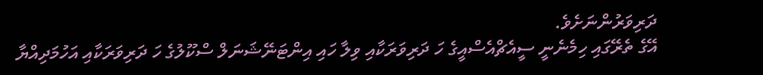ދަރިވަރުންނަށެވެ.
އޭގެ ތެރޭގައި ހިމެނެނީ ސީއެޗްއެސްއީގެ ހަ ދަރިވަރަކާއި ވިލާ ހައި އިންޓަނޭޝަނަލް ސްކޫލުގެ ހަ ދަރިވަރަކާއި އަހުމަދިއްޔާ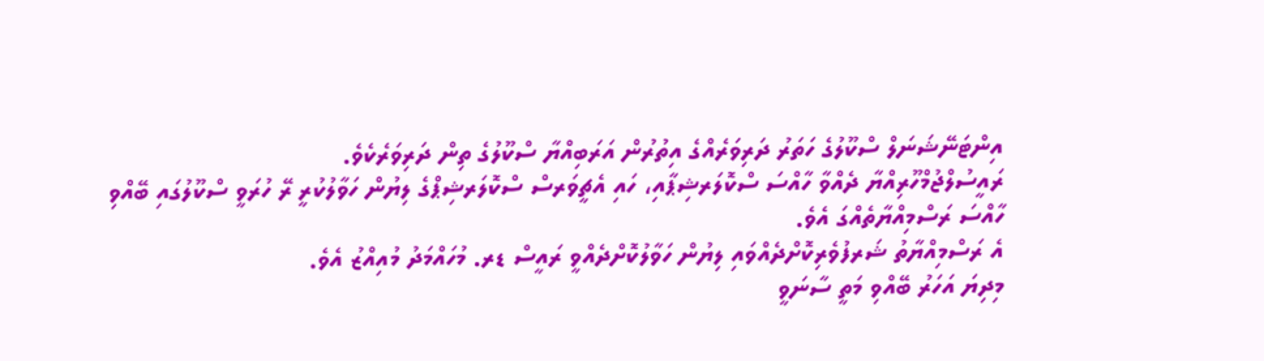އިންޓަނޭޝަނަލް ސްކޫލުގެ ހަތަރު ދަރިވަރެއްގެ އިތުރުން އަރަބިއްޔާ ސްކޫލުގެ ތިން ދަރިވަރެކެވެ.
ރައީސުލްޖުމްހޫރިއްޔާ ދެއްވާ ހާއްސަ ސްކޮލަރޝިޕާއި، ހައި އެޗީވަރސް ސްކޮލަރޝިޕްގެ ލިޔުން ހަވާލުކުރީ ރޭ ހުރަވީ ސްކޫލުގައި ބޭއްވި ހާއްސަ ރަސްމިއްޔާތެއްގަ އެވެ.
އެ ރަސްމިއްޔާތު ޝަރފުވެރިކޮށްދެއްވައި ލިޔުން ހަވާލުކޮށްދެއްވީ ރައީސް ޑރ. މުހައްމަދު މުއިއްޒު އެވެ.
މިދިޔަ އަހަރު ބޭއްވި މަތީ ސާނަވީ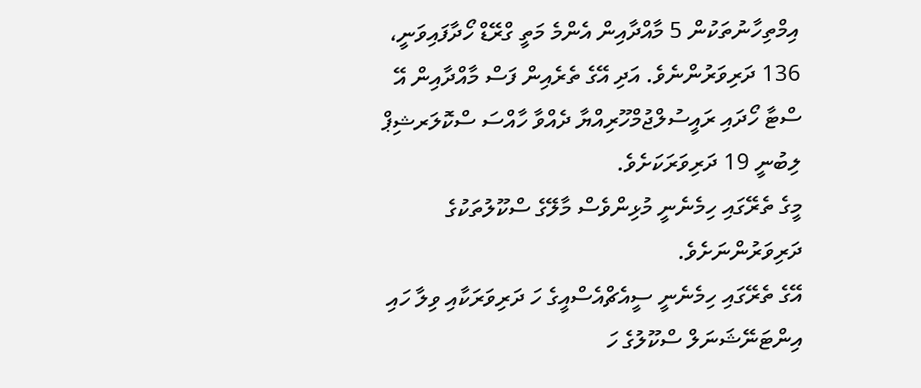އިމްތިހާނުތަކުން 5 މާއްދާއިން އެންމެ މަތީ ގްރޭޑް ހޯދާފައިވަނީ، 136 ދަރިވަރުންނެވެ. އަދި އޭގެ ތެރެއިން ފަސް މާއްދާއިން އޭ ސްޓާ ހޯދައި ރައީސުލްޖުމްހޫރިއްޔާ ދެއްވާ ހާއްސަ ސްކޮލަރޝިޕް ލިބުނީ 19 ދަރިވަރަކަށެވެ.
މީގެ ތެރޭގައި ހިމެނެނީ މުޅިންވެސް މާލޭގެ ސްކޫލުތަކުގެ ދަރިވަރުންނަށެވެ.
އޭގެ ތެރޭގައި ހިމެނެނީ ސީއެޗްއެސްއީގެ ހަ ދަރިވަރަކާއި ވިލާ ހައި އިންޓަނޭޝަނަލް ސްކޫލުގެ ހަ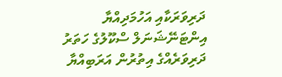ދަރިވަރަކާއި އަހުމަދިއްޔާ އިންޓަނޭޝަނަލް ސްކޫލުގެ ހަތަރު ދަރިވަރެއްގެ އިތުރުން އަރަބިއްޔާ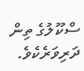ސްކޫލުގެ ތިން ދަރިވަރެކެވެ.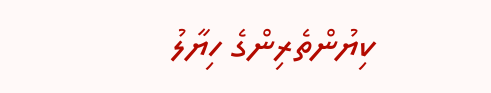ކިޔުންތެރިންގެ ހިޔާލު